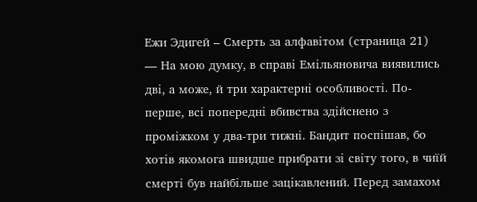Ежи Эдигей – Смерть за алфавітом (страница 21)
— На мою думку, в справі Емільяновича виявились дві, а може, й три характерні особливості. По-перше, всі попередні вбивства здійснено з проміжком у два-три тижні. Бандит поспішав, бо хотів якомога швидше прибрати зі світу того, в чиїй смерті був найбільше зацікавлений. Перед замахом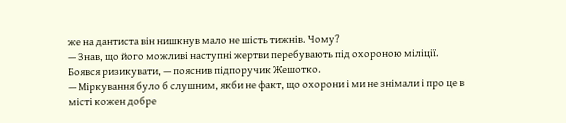же на дантиста він нишкнув мало не шість тижнів. Чому?
— Знав, що його можливі наступні жертви перебувають під охороною міліції. Боявся ризикувати, — пояснив підпоручик Жешотко.
— Міркування було б слушним, якби не факт, що охорони і ми не знімали і про це в місті кожен добре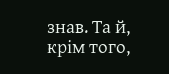знав. Та й, крім того,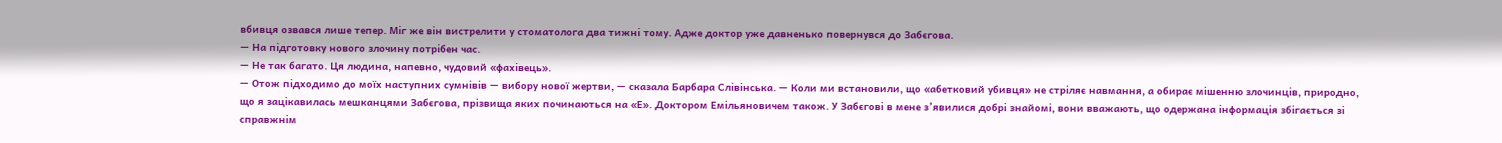вбивця озвався лише тепер. Міг же він вистрелити у стоматолога два тижні тому. Адже доктор уже давненько повернувся до Забєгова.
— На підготовку нового злочину потрібен час.
— Не так багато. Ця людина, напевно, чудовий «фахівець».
— Отож підходимо до моїх наступних сумнівів — вибору нової жертви, — сказала Барбара Слівінська. — Коли ми встановили, що «абетковий убивця» не стріляє навмання, а обирає мішенню злочинців, природно, що я зацікавилась мешканцями Забєгова, прізвища яких починаються на «Е». Доктором Емільяновичем також. У Забєгові в мене з’явилися добрі знайомі, вони вважають, що одержана інформація збігається зі справжнім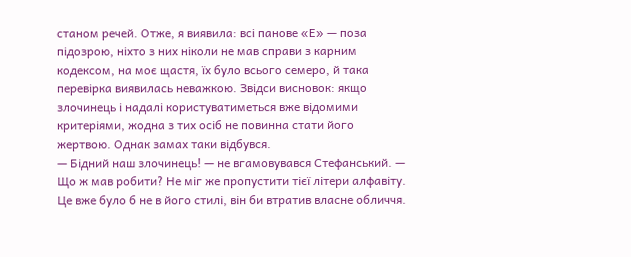станом речей. Отже, я виявила: всі панове «Е» — поза підозрою, ніхто з них ніколи не мав справи з карним кодексом, на моє щастя, їх було всього семеро, й така перевірка виявилась неважкою. Звідси висновок: якщо злочинець і надалі користуватиметься вже відомими критеріями, жодна з тих осіб не повинна стати його жертвою. Однак замах таки відбувся.
— Бідний наш злочинець! — не вгамовувався Стефанський. — Що ж мав робити? Не міг же пропустити тієї літери алфавіту. Це вже було б не в його стилі, він би втратив власне обличчя.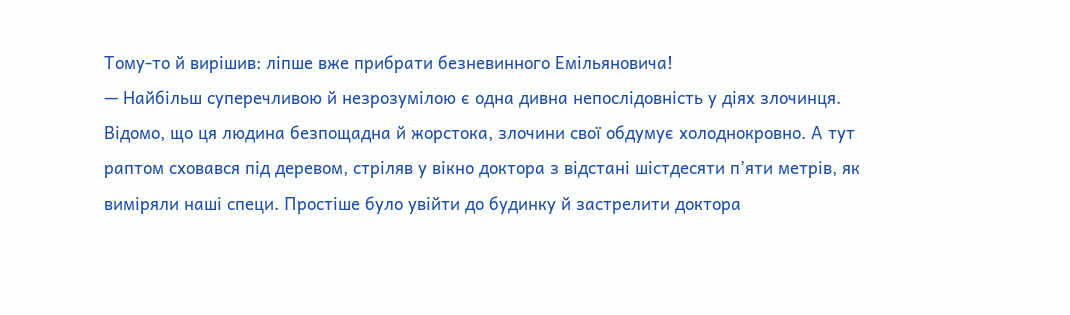Тому-то й вирішив: ліпше вже прибрати безневинного Емільяновича!
— Найбільш суперечливою й незрозумілою є одна дивна непослідовність у діях злочинця. Відомо, що ця людина безпощадна й жорстока, злочини свої обдумує холоднокровно. А тут раптом сховався під деревом, стріляв у вікно доктора з відстані шістдесяти п’яти метрів, як виміряли наші специ. Простіше було увійти до будинку й застрелити доктора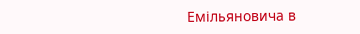Емільяновича в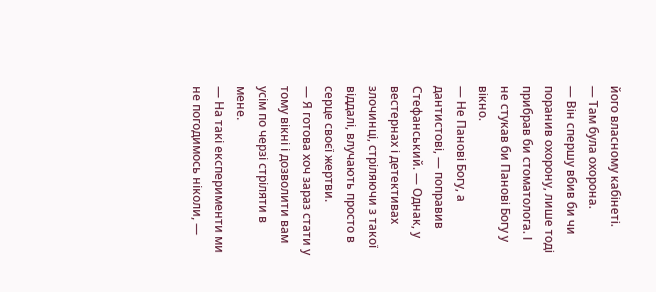його власному кабінеті.
— Там була охорона.
— Він спершу вбив би чи поранив охорону, лише тоді прибрав би стоматолога. І не стукав би Панові Богу у вікно.
— Не Панові Богу, а дантистові, — поправив Стефанський. — Однак, у вестернах і детективах злочинці, стріляючи з такої віддалі, влучають просто в серце своєї жертви.
— Я готова хоч зараз стати у тому вікні і дозволити вам усім по черзі стріляти в мене.
— На такі експерименти ми не погодимось ніколи, —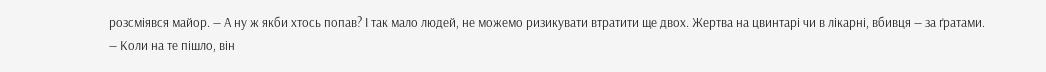розсміявся майор. — А ну ж якби хтось попав? І так мало людей, не можемо ризикувати втратити ще двох. Жертва на цвинтарі чи в лікарні, вбивця — за ґратами.
— Коли на те пішло, він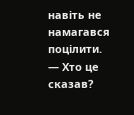навіть не намагався поцілити.
— Хто це сказав?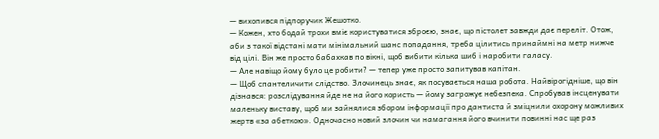— вихопився підпоручик Жешотко.
— Кожен, хто бодай трохи вміє користуватися зброєю, знає, що пістолет завжди дає переліт. Отож, аби з такої відстані мати мінімальний шанс попадання, треба цілитись принаймні на метр нижче від цілі. Він же просто бабахкав по вікні, щоб вибити кілька шиб і наробити галасу.
— Але навіщо йому було це робити? — тепер уже просто запитував капітан.
— Щоб спантеличити слідство. Злочинець знає, як посувається наша робота. Найвірогідніше, що він дізнався: розслідування йде не на його користь — йому загрожує небезпека. Спробував інсценувати маленьку виставу, щоб ми зайнялися збором інформації про дантиста й зміцнили охорону можливих жертв «за абеткою». Одночасно новий злочин чи намагання його вчинити повинні нас ще раз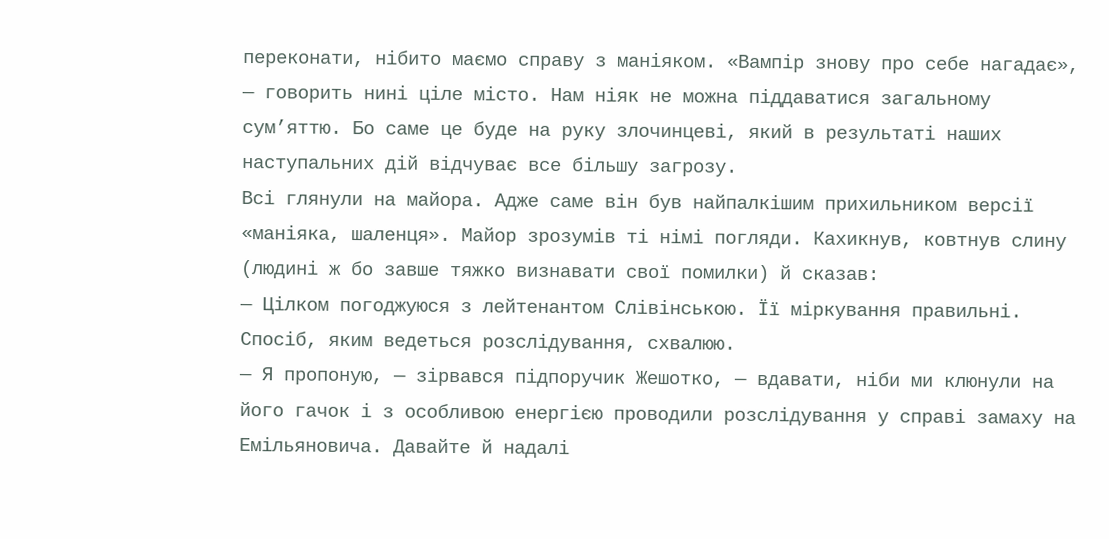переконати, нібито маємо справу з маніяком. «Вампір знову про себе нагадає», — говорить нині ціле місто. Нам ніяк не можна піддаватися загальному сум’яттю. Бо саме це буде на руку злочинцеві, який в результаті наших наступальних дій відчуває все більшу загрозу.
Всі глянули на майора. Адже саме він був найпалкішим прихильником версії «маніяка, шаленця». Майор зрозумів ті німі погляди. Кахикнув, ковтнув слину (людині ж бо завше тяжко визнавати свої помилки) й сказав:
— Цілком погоджуюся з лейтенантом Слівінською. Її міркування правильні. Спосіб, яким ведеться розслідування, схвалюю.
— Я пропоную, — зірвався підпоручик Жешотко, — вдавати, ніби ми клюнули на його гачок і з особливою енергією проводили розслідування у справі замаху на Емільяновича. Давайте й надалі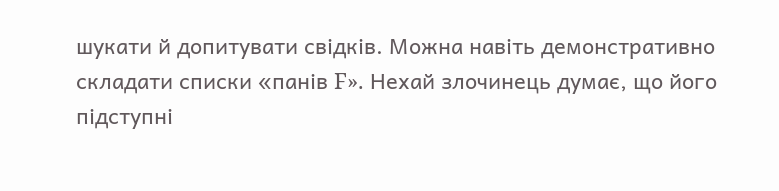шукати й допитувати свідків. Можна навіть демонстративно складати списки «панів F». Нехай злочинець думає, що його підступні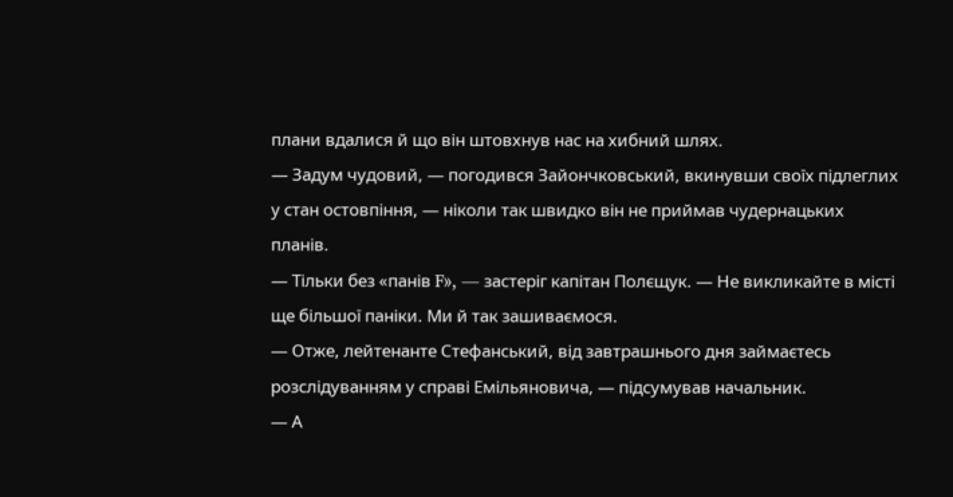плани вдалися й що він штовхнув нас на хибний шлях.
— Задум чудовий, — погодився Зайончковський, вкинувши своїх підлеглих у стан остовпіння, — ніколи так швидко він не приймав чудернацьких планів.
— Тільки без «панів F», — застеріг капітан Полєщук. — Не викликайте в місті ще більшої паніки. Ми й так зашиваємося.
— Отже, лейтенанте Стефанський, від завтрашнього дня займаєтесь розслідуванням у справі Емільяновича, — підсумував начальник.
— А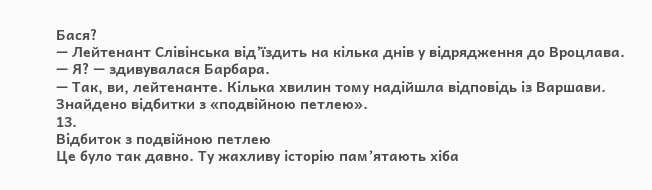Бася?
— Лейтенант Слівінська від’їздить на кілька днів у відрядження до Вроцлава.
— Я? — здивувалася Барбара.
— Так, ви, лейтенанте. Кілька хвилин тому надійшла відповідь із Варшави. Знайдено відбитки з «подвійною петлею».
13.
Відбиток з подвійною петлею
Це було так давно. Ту жахливу історію пам’ятають хіба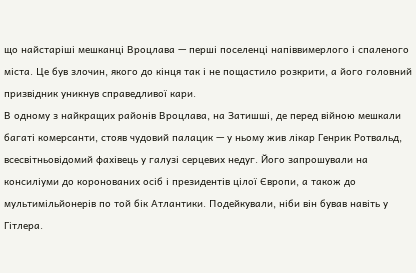що найстаріші мешканці Вроцлава — перші поселенці напіввимерлого і спаленого міста. Це був злочин, якого до кінця так і не пощастило розкрити, а його головний призвідник уникнув справедливої кари.
В одному з найкращих районів Вроцлава, на Затишші, де перед війною мешкали багаті комерсанти, стояв чудовий палацик — у ньому жив лікар Генрик Ротвальд, всесвітньовідомий фахівець у галузі серцевих недуг. Його запрошували на консиліуми до коронованих осіб і президентів цілої Європи, а також до мультимільйонерів по той бік Атлантики. Подейкували, ніби він бував навіть у Гітлера.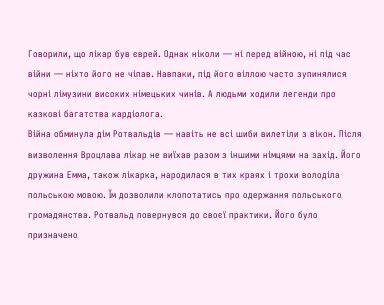Говорили, що лікар був єврей. Однак ніколи — ні перед війною, ні під час війни — ніхто його не чіпав. Навпаки, під його віллою часто зупинялися чорні лімузини високих німецьких чинів. А людьми ходили легенди про казкові багатства кардіолога.
Війна обминула дім Ротвальдів — навіть не всі шиби вилетіли з вікон. Після визволення Вроцлава лікар не виїхав разом з іншими німцями на захід. Його дружина Емма, також лікарка, народилася в тих краях і трохи володіла польською мовою. Їм дозволили клопотатись про одержання польського громадянства. Ротвальд повернувся до своєї практики. Його було призначено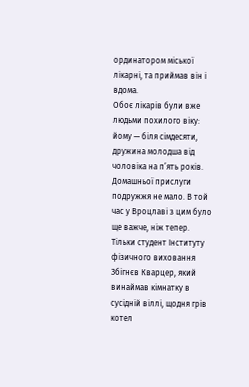ординатором міської лікарні, та приймав він і вдома.
Обоє лікарів були вже людьми похилого віку: йому — біля сімдесяти, дружина молодша від чоловіка на п’ять років. Домашньої прислуги подружжя не мало. В той час у Вроцлаві з цим було ще важче, ніж тепер. Тільки студент Інституту фізичного виховання Збігнєв Кварцер, який винаймав кімнатку в сусідній віллі, щодня грів котел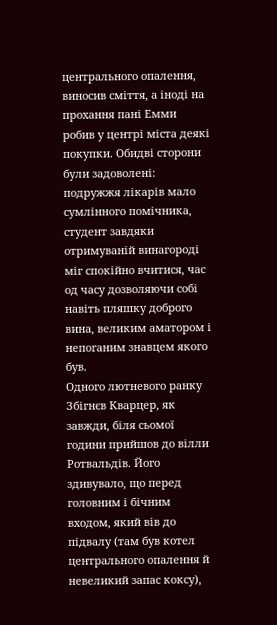центрального опалення, виносив сміття, а іноді на прохання пані Емми робив у центрі міста деякі покупки. Обидві сторони були задоволені: подружжя лікарів мало сумлінного помічника, студент завдяки отримуваній винагороді міг спокійно вчитися, час од часу дозволяючи собі навіть пляшку доброго вина, великим аматором і непоганим знавцем якого був.
Одного лютневого ранку Збігнєв Кварцер, як завжди, біля сьомої години прийшов до вілли Ротвальдів. Його здивувало, що перед головним і бічним входом, який вів до підвалу (там був котел центрального опалення й невеликий запас коксу),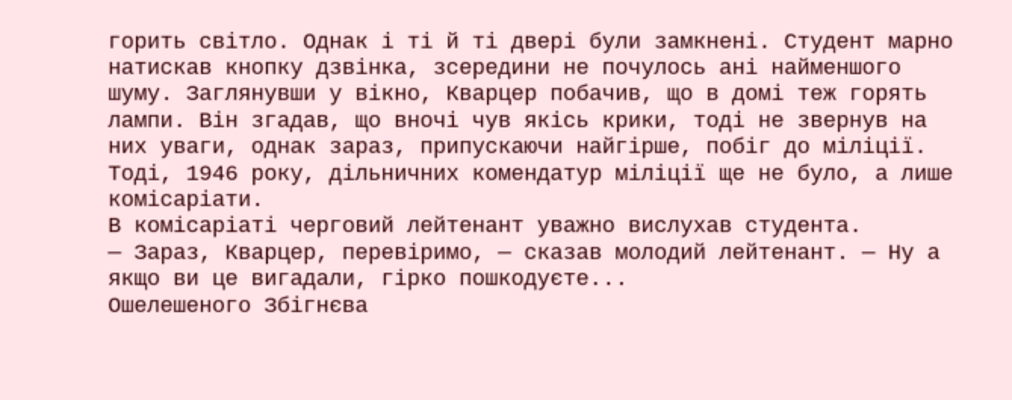горить світло. Однак і ті й ті двері були замкнені. Студент марно натискав кнопку дзвінка, зсередини не почулось ані найменшого шуму. Заглянувши у вікно, Кварцер побачив, що в домі теж горять лампи. Він згадав, що вночі чув якісь крики, тоді не звернув на них уваги, однак зараз, припускаючи найгірше, побіг до міліції.
Тоді, 1946 року, дільничних комендатур міліції ще не було, а лише комісаріати.
В комісаріаті черговий лейтенант уважно вислухав студента.
— Зараз, Кварцер, перевіримо, — сказав молодий лейтенант. — Ну а якщо ви це вигадали, гірко пошкодуєте...
Ошелешеного Збігнєва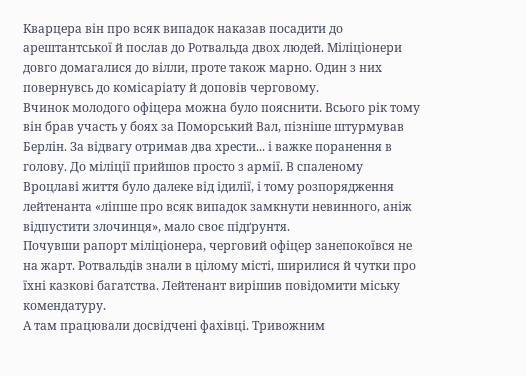Кварцера він про всяк випадок наказав посадити до арештантської й послав до Ротвальда двох людей. Міліціонери довго домагалися до вілли, проте також марно. Один з них повернувсь до комісаріату й доповів черговому.
Вчинок молодого офіцера можна було пояснити. Всього рік тому він брав участь у боях за Поморський Вал, пізніше штурмував Берлін. За відвагу отримав два хрести... і важке поранення в голову. До міліції прийшов просто з армії. В спаленому Вроцлаві життя було далеке від ідилії, і тому розпорядження лейтенанта «ліпше про всяк випадок замкнути невинного, аніж відпустити злочинця», мало своє підґрунтя.
Почувши рапорт міліціонера, черговий офіцер занепокоївся не на жарт. Ротвальдів знали в цілому місті, ширилися й чутки про їхні казкові багатства. Лейтенант вирішив повідомити міську комендатуру.
А там працювали досвідчені фахівці. Тривожним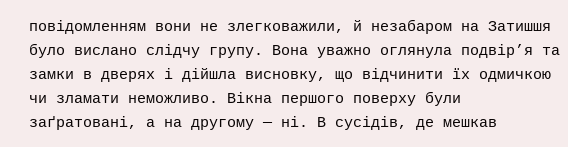повідомленням вони не злегковажили, й незабаром на Затишшя було вислано слідчу групу. Вона уважно оглянула подвір’я та замки в дверях і дійшла висновку, що відчинити їх одмичкою чи зламати неможливо. Вікна першого поверху були заґратовані, а на другому — ні. В сусідів, де мешкав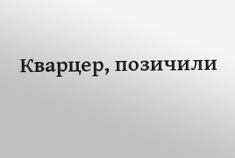Кварцер, позичили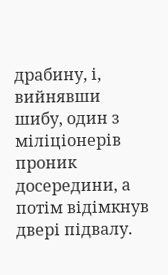драбину, і, вийнявши шибу, один з міліціонерів проник досередини, а потім відімкнув двері підвалу.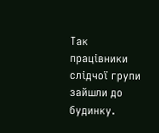Так працівники слідчої групи зайшли до будинку.